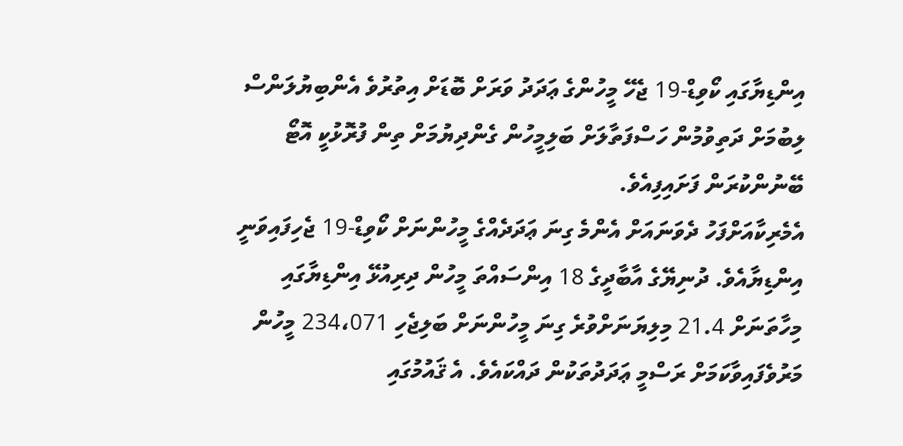އިންޑިޔާގައި ކޯވިޑް-19 ޖެހޭ މީހުންގެ ޢަދަދު ވަރަށް ބޮޑަށް އިތުރުވެ އެންބިޔުލަންސް ލިބުމަށް ދަތިވުމުން ހަސްފަތާލަށް ބަލިމީހުން ގެންދިޔުމަށް ތިން ފުރޮޅުކީ އޮޓޯ ބޭނުންކުރަން ފަށައިފިއެވެ.
އެމެރިކާއަށްފަހު ދެވަނައަށް އެންމެ ގިނަ ޢަދަދެއްގެ މީހުންނަށް ކޯވިޑް-19 ޖެހިފައިވަނީ އިންޑިޔާއެވެ. ދުނިޔޭގެ އާބާދީގެ 18 އިންސައްތަ މީހުން ދިރިއުޅޭ އިންޑިޔާގައި މިހާތަނަށް 21.4 މިލިޔަނަށްވުރެ ގިނަ މީހުންނަށް ބަލިޖެހި 234،071 މީހުން މަރުވެފައިވާކަމަށް ރަސްމީ ޢަދަދުތަކުން ދައްކައެވެ. އެ ޤައުމުގައި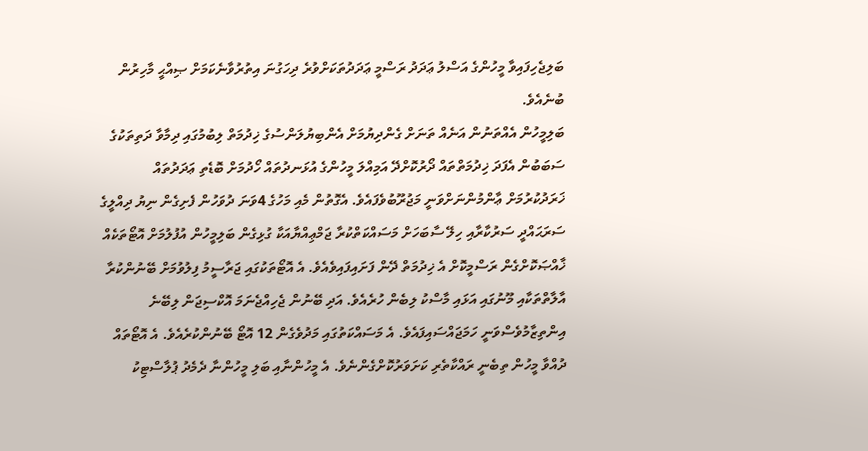ބަލިޖެހިފައިވާ މީހުންގެ އަސްލު ޢަދަދު ރަސްމީ ޢަދަދުތަކަށްވުރެ ދިހަގުނަ އިތުރުވާނެކަމަށް ޞިއްޙީ މާހިރުން ބުނެއެވެ.
ބަލިމީހުން އެއްތަނުން އަނެއް ތަނަށް ގެންދިޔުމަށް އެންބިޔުލަންސުގެ ޚިދުމަތް ލިބުމުގައި ދިމާވާ ދަތިތަކުގެ ސަބަބުން އެފަދަ ޚިދުމަތްތައް ދޯރުކޮށްދޭ އަމިއްލަ މީހުންގެ އުޅަނދުތައް ހޯދުމަށް ބޮޑެތި ޢަދަދުތައް ޚަރަދުކުރުމަށް ޢާންމުންނަށްވަނީ މަޖުރޫބުވެފައެވެ. އެގޮތުން މެއި މަހުގެ 4ވަނަ ދުވަހުން ފެށިގެން ނިޔު ދިއްލީގެ ސަރަޙައްދީ ސަރުކާރާއި ހިލޭ ސާބަހަށް މަސައްކަތްކުރާ ޖަމްޢިއްޔާއަކާ ގުޅިގެން ބަލިމީހުން އުފުލުމަށް އޮޓޯތަކެއް ޚާއްޞަކޮށްގެން ރަސްމީކޮށް އެ ޚިދުމަތް ދޭން ފަށައިފައިވެއެވެ. އެ އޮޓޯތަކުގައި ޖަރާސީމު ފިލުވުމަށް ބޭނުންކުރާ އާލާތްތަކާއި މޫނުގައި އަޅައި މާސްކު ލިބެން ހުރެއެވެ. އަދި ބޭނުން ޖެހިއްޖެނަމަ އޮކްސިޖަން ލިބޭނެ އިންތިޒާމުވެސްވަނީ ހަމަޖައްސައިފައެވެ. އެ މަސައްކަތުގައި މަދުވެގެން 12 އޮޓޯ ބޭނުންކުރެއެވެ. އެ އޮޓޯތައް ދުއްވާ މީހުން ތިބެނީ ރައްކާތެރި ކަށަވަރުކޮށްގެންނެވެ. އެ މީހުންނާއި ބަލި މީހުންނާ ދެމެދު ޕުލާސްޓިކު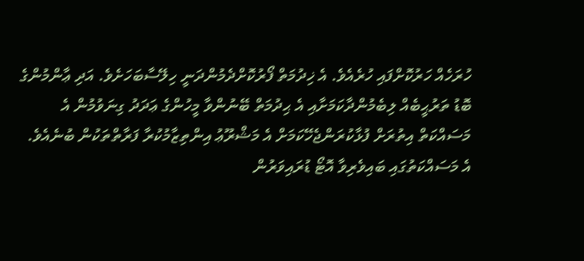ހުރަހެއް ހަރުކޮށްފައި ހުރެއެވެ. އެ ޚިދުމަތް ފޯރުކޮށްދެމުންދަނީ ހިލޭސާބަހަށެވެ. އަދި ޢާންމުންގެ ބޮޑު ތަރުޙީބެއް ލިބެމުންދާކަމަށާއި އެ ޙިދުމަތް ބޭނުންވާ މީހުންގެ ޢަދަދު ގިނަވުމުން އެ މަސައްކަތް އިތުރަށް ފުޅާކުރަންޖެހޭކަމަށް އެ މަޝްރޫޢު އިންތިޒާމުކުރާ ފަރާތްތަކުން ބުނެއެވެ.
އެ މަސައްކަތުގައި ބައިވެރިވާ އޮޓޯ ޑުރައިވަރުން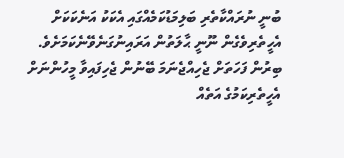ބުނީ ނުރައްކާތެރި ބަލިމަޑުކަމެއްގައި އެކަކު އަނެކަކަށް އެހީތެރިވެގެން ނޫނީ ޙާލަތުން އަރައިނުގަނެވޭނެކަމަށެވެ. ބިރުން ފަހަތަށް ޖެހިއްޖެނަމަ ބޭނުން ޖެހިފައިވާ މީހުންނަށް އެހީތެރިކަމުގެ އަތެއް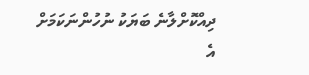ދިއްކޮށްލާނެ ބަޔަކު ނުހުންނަކަމަށް އެ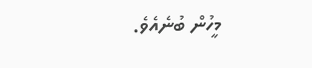މީހުން ބުނެއެވެ.